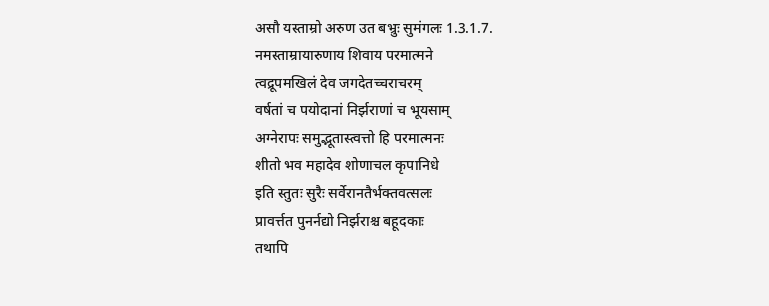असौ यस्ताम्रो अरुण उत बभ्रुः सुमंगलः 1.3.1.7.
नमस्ताम्रायारुणाय शिवाय परमात्मने
त्वद्रूपमखिलं देव जगदेतच्चराचरम्
वर्षतां च पयोदानां निर्झराणां च भूयसाम्
अग्नेरापः समुद्भूतास्त्वत्तो हि परमात्मनः
शीतो भव महादेव शोणाचल कृपानिधे
इति स्तुतः सुरैः सर्वेरानतैर्भक्तवत्सलः
प्रावर्त्तत पुनर्नद्यो निर्झराश्च बहूदकाः
तथापि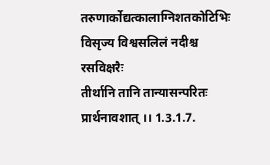तरुणार्कोद्यत्कालाग्निशतकोटिभिः
विसृज्य विश्वसलिलं नदीश्च रसविक्षरैः
तीर्थानि तानि तान्यासन्परितः प्रार्थनावशात् ।। 1.3.1.7.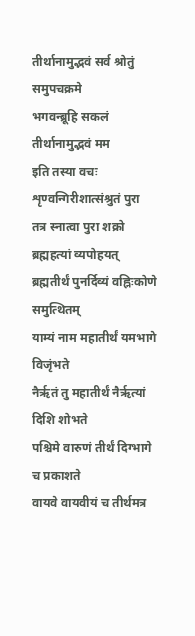तीर्थानामुद्भवं सर्व श्रोतुं समुपचक्रमे
भगवन्ब्रूहि सकलं तीर्थानामुद्भवं मम
इति तस्या वचः शृण्वन्गिरीशात्संश्रुतं पुरा
तत्र स्नात्वा पुरा शक्रो ब्रह्महत्यां व्यपोहयत्
ब्रह्मतीर्थं पुनर्दिव्यं वह्निःकोणे समुत्थितम्
याम्यं नाम महातीर्थं यमभागे विजृंभते
नैर्ऋतं तु महातीर्थं नैर्ऋत्यां दिशि शोभते
पश्चिमे वारुणं तीर्थं दिग्भागे च प्रकाशते
वायवे वायवीयं च तीर्थमत्र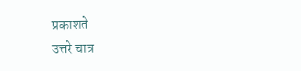प्रकाशते
उत्तरे चात्र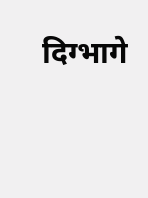दिग्भागे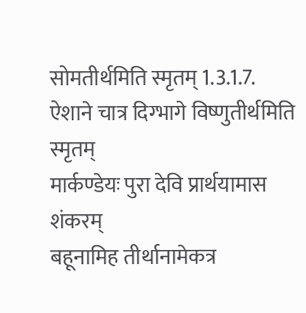सोमतीर्थमिति स्मृतम् 1.3.1.7.
ऐशाने चात्र दिग्भागे विष्णुतीर्थमिति स्मृतम्
मार्कण्डेयः पुरा देवि प्रार्थयामास शंकरम्
बहूनामिह तीर्थानामेकत्र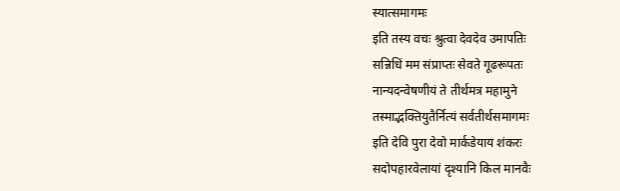स्यात्समागमः
इति तस्य वचः श्रुत्वा देवदेव उमापतिः
सन्निधिं मम संप्राप्तः सेवते गूढरूपतः
नान्यदन्वेषणीयं ते तीर्थमत्र महामुने
तस्माद्भक्तियुतैर्नित्यं सर्वतीर्थसमागमः
इति देवि पुरा देवो मार्कडेयाय शंकरः
सदोपहारवेलायां दृश्यानि किल मानवैः